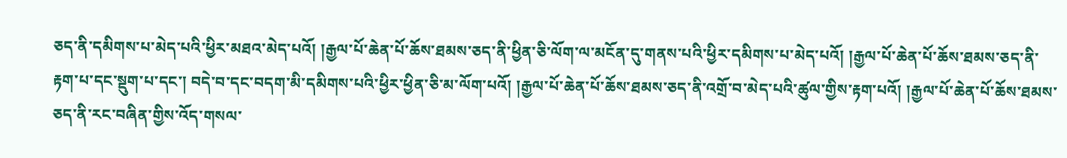ཅད་ནི་དམིགས་པ་མེད་པའི་ཕྱིར་མཐའ་མེད་པའོ། །རྒྱལ་པོ་ཆེན་པོ་ཆོས་ཐམས་ཅད་ནི་ཕྱིན་ཅི་ལོག་ལ་མངོན་དུ་གནས་པའི་ཕྱིར་དམིགས་པ་མེད་པའོ། །རྒྱལ་པོ་ཆེན་པོ་ཆོས་ཐམས་ཅད་ནི་རྟག་པ་དང་སྡུག་པ་དང་། བདེ་བ་དང་བདག་མི་དམིགས་པའི་ཕྱིར་ཕྱིན་ཅི་མ་ལོག་པའོ། །རྒྱལ་པོ་ཆེན་པོ་ཆོས་ཐམས་ཅད་ནི་འགྲོ་བ་མེད་པའི་ཚུལ་གྱིས་རྟག་པའོ། །རྒྱལ་པོ་ཆེན་པོ་ཆོས་ཐམས་ཅད་ནི་རང་བཞིན་གྱིས་འོད་གསལ་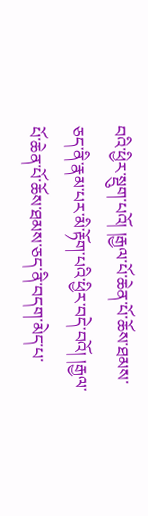བའི་ཕྱིར་སྡུག་པའོ། །རྒྱལ་པོ་ཆེན་པོ་ཆོས་ཐམས་ཅད་ནི་རྣམ་པར་མི་རྟོག་པའི་ཕྱིར་བདེ་བའོ། །རྒྱལ་པོ་ཆེན་པོ་ཆོས་ཐམས་ཅད་ནི་བདག་མེད་པ་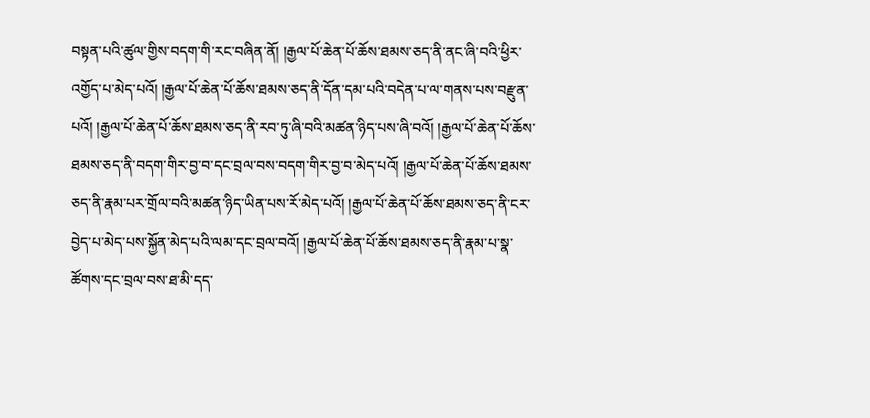བསྟན་པའི་ཚུལ་གྱིས་བདག་གི་རང་བཞིན་ནོ། །རྒྱལ་པོ་ཆེན་པོ་ཆོས་ཐམས་ཅད་ནི་ནང་ཞི་བའི་ཕྱིར་འགྱོད་པ་མེད་པའོ། །རྒྱལ་པོ་ཆེན་པོ་ཆོས་ཐམས་ཅད་ནི་དོན་དམ་པའི་བདེན་པ་ལ་གནས་པས་བརྫུན་པའོ། །རྒྱལ་པོ་ཆེན་པོ་ཆོས་ཐམས་ཅད་ནི་རབ་ཏུ་ཞི་བའི་མཚན་ཉིད་པས་ཞི་བའོ། །རྒྱལ་པོ་ཆེན་པོ་ཆོས་ཐམས་ཅད་ནི་བདག་གིར་བྱ་བ་དང་བྲལ་བས་བདག་གིར་བྱ་བ་མེད་པའོ། །རྒྱལ་པོ་ཆེན་པོ་ཆོས་ཐམས་ཅད་ནི་རྣམ་པར་གྲོལ་བའི་མཚན་ཉིད་ཡིན་པས་རོ་མེད་པའོ། །རྒྱལ་པོ་ཆེན་པོ་ཆོས་ཐམས་ཅད་ནི་ངར་བྱེད་པ་མེད་པས་སྐྱོན་མེད་པའི་ལམ་དང་བྲལ་བའོ། །རྒྱལ་པོ་ཆེན་པོ་ཆོས་ཐམས་ཅད་ནི་རྣམ་པ་སྣ་ཚོགས་དང་བྲལ་བས་ཐ་མི་དད་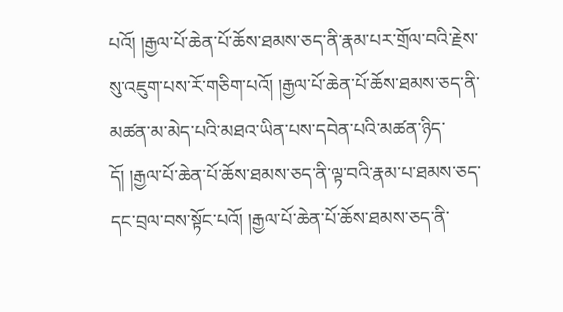པའོ། །རྒྱལ་པོ་ཆེན་པོ་ཆོས་ཐམས་ཅད་ནི་རྣམ་པར་གྲོལ་བའི་རྗེས་སུ་འཇུག་པས་རོ་གཅིག་པའོ། །རྒྱལ་པོ་ཆེན་པོ་ཆོས་ཐམས་ཅད་ནི་མཚན་མ་མེད་པའི་མཐའ་ཡིན་པས་དབེན་པའི་མཚན་ཉིད་དོ། །རྒྱལ་པོ་ཆེན་པོ་ཆོས་ཐམས་ཅད་ནི་ལྟ་བའི་རྣམ་པ་ཐམས་ཅད་དང་བྲལ་བས་སྟོང་པའོ། །རྒྱལ་པོ་ཆེན་པོ་ཆོས་ཐམས་ཅད་ནི་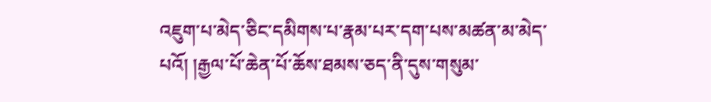འཇུག་པ་མེད་ཅིང་དམིགས་པ་རྣམ་པར་དག་པས་མཚན་མ་མེད་པའོ། །རྒྱལ་པོ་ཆེན་པོ་ཆོས་ཐམས་ཅད་ནི་དུས་གསུམ་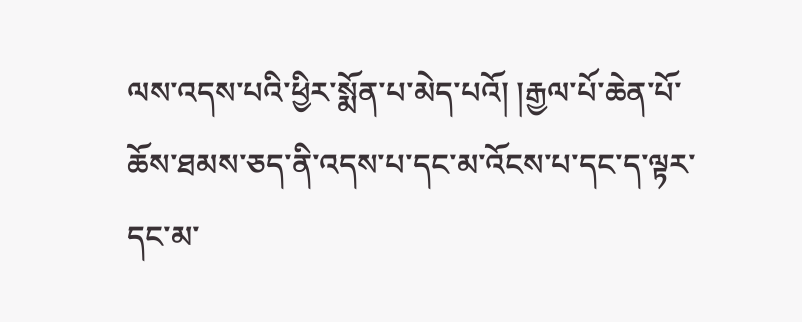ལས་འདས་པའི་ཕྱིར་སྨོན་པ་མེད་པའོ། །རྒྱལ་པོ་ཆེན་པོ་ཆོས་ཐམས་ཅད་ནི་འདས་པ་དང་མ་འོངས་པ་དང་ད་ལྟར་དང་མ་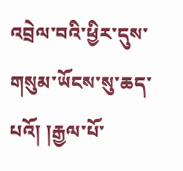འབྲེལ་བའི་ཕྱིར་དུས་གསུམ་ཡོངས་སུ་ཆད་པའོ། །རྒྱལ་པོ་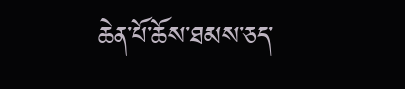ཆེན་པོ་ཆོས་ཐམས་ཅད་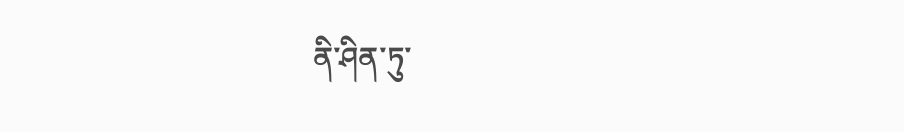ནི་ཤིན་ཏུ་